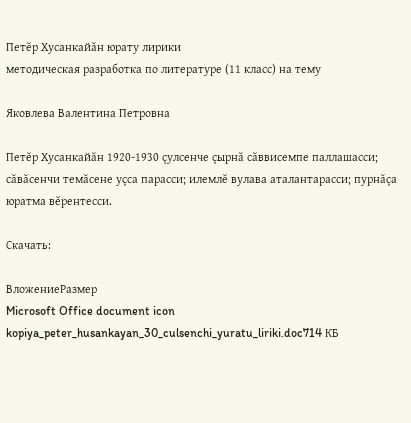Петĕр Хусанкайăн юрату лирики
методическая разработка по литературе (11 класс) на тему

Яковлева Валентина Петровна

Петĕр Хусанкайăн 1920-1930 çулсенче çырнă сăввисемпе паллашасси; сăвăсенчи темăсене уçса парасси; илемлĕ вулава аталантарасси; пурнăçа юратма вĕрентесси.

Скачать:

ВложениеРазмер
Microsoft Office document icon kopiya_peter_husankayan_30_culsenchi_yuratu_liriki.doc714 КБ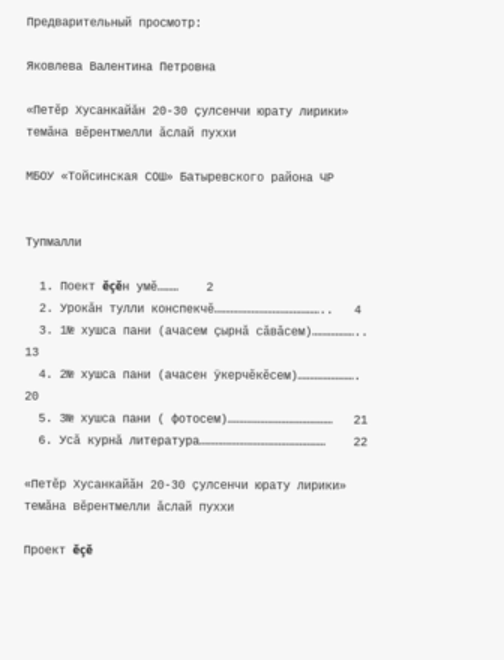Предварительный просмотр:

Яковлева Валентина Петровна

«Петĕр Хусанкайăн 20-30 çулсенчи юрату лирики» темăна вĕрентмелли ăслай пуххи

МБОУ «Тойсинская СОШ» Батыревского района ЧР


Тупмалли

  1. Поект ĕçĕн умĕ………    2
  2. Урокăн тулли конспекчĕ………………………………………..   4
  3. 1№ хушса пани (ачасем çырнă сăвăсем)………………..  13
  4. 2№ хушса пани (ачасен ÿкерчĕкĕсем)…………………….  20
  5. 3№ хушса пани ( фотосем)………………………………………   21
  6. Усă курнă литература………………………………………………    22

«Петĕр Хусанкайăн 20-30 çулсенчи юрату лирики» темăна вĕрентмелли ăслай пуххи

Проект ĕçĕ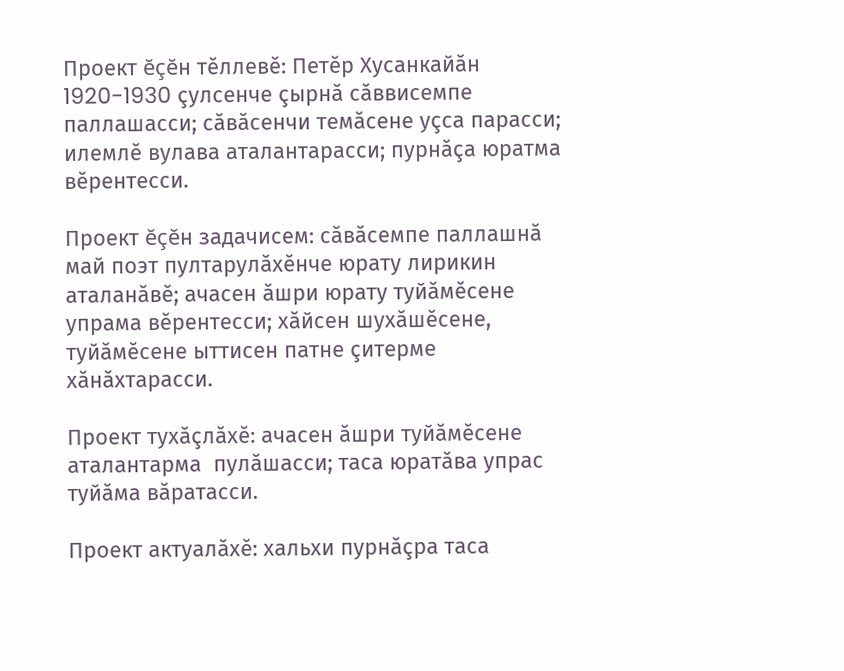Проект ĕçĕн тĕллевĕ: Петĕр Хусанкайăн 1920-1930 çулсенче çырнă сăввисемпе паллашасси; сăвăсенчи темăсене уçса парасси; илемлĕ вулава аталантарасси; пурнăçа юратма вĕрентесси.

Проект ĕçĕн задачисем: сăвăсемпе паллашнă  май поэт пултарулăхĕнче юрату лирикин аталанăвĕ; ачасен ăшри юрату туйăмĕсене упрама вĕрентесси; хăйсен шухăшĕсене, туйăмĕсене ыттисен патне çитерме хăнăхтарасси.

Проект тухăçлăхĕ: ачасен ăшри туйăмĕсене аталантарма  пулăшасси; таса юратăва упрас туйăма вăратасси.

Проект актуалăхĕ: хальхи пурнăçра таса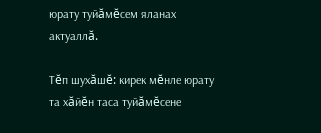юрату туйăмĕсем яланах актуаллă.

Тĕп шухăшĕ: кирек мĕнле юрату та хăйĕн таса туйăмĕсене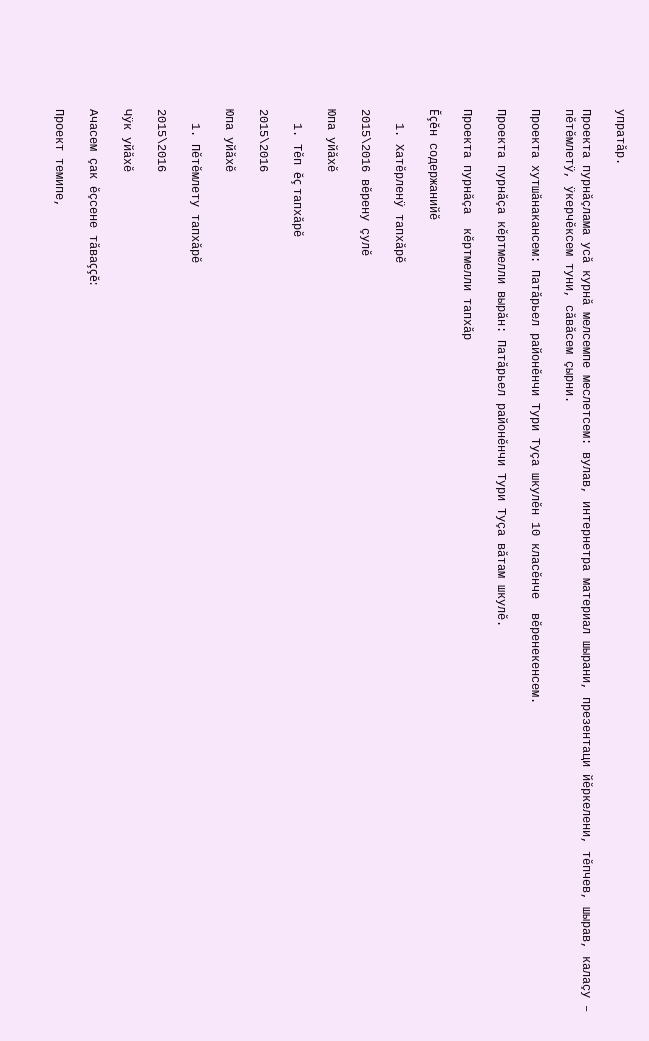упратăр.

Проекта пурнăçлама усă курнă мелсемпе меслетсем: вулав, интернетра материал шырани, презентаци йĕркелени, тĕпчев, шырав, калаçу – пĕтĕмлетÿ, ÿкерчĕксем туни, сăвăсем çырни.

Проекта хутшăнакансем: Патăрьел районĕнчи Тури Туçа шкулĕн 10 класĕнче  вĕренекенсем.

Проекта пурнăçа кĕртмелли вырăн: Патăрьел районĕнчи Тури Туçа вăтам шкулĕ.

Проекта пурнăçа  кĕртмелли тапхăр

Ĕçĕн содержанийĕ

  1. Хатĕрленÿ тапхăрĕ

2015\2016 вĕрену çулĕ

Юпа уйăхĕ

  1. Тĕп ĕç тапхăрĕ

2015\2016

Юпа уйăхĕ

  1. Пĕтĕмлету тапхăрĕ

2015\2016

Чÿк уйăхĕ

Ачасем çак ĕçсене тăваççĕ:

Проект темипе,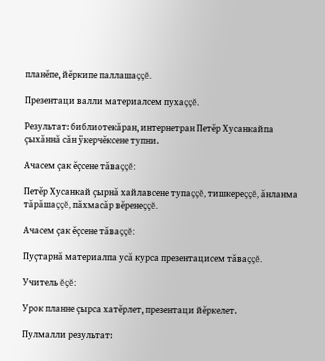планĕпе, йĕркипе паллашаççĕ.

Презентаци валли материалсем пухаççĕ.

Результат: библиотекăран, интернетран Петĕр Хусанкайпа çыхăннă сăн ÿкерчĕксене тупни.

Ачасем çак ĕçсене тăваççĕ:

Петĕр Хусанкай çырнă хайлавсене тупаççĕ, тишкереççĕ, ăнланма тăрăшаççĕ, пăхмасăр вĕренеççĕ.

Ачасем çак ĕçсене тăваççĕ:

Пуçтарнă материалпа усă курса презентацисем тăваççĕ.

Учитель ĕçĕ:

Урок планне çырса хатĕрлет, презентаци йĕркелет.

Пулмалли результат: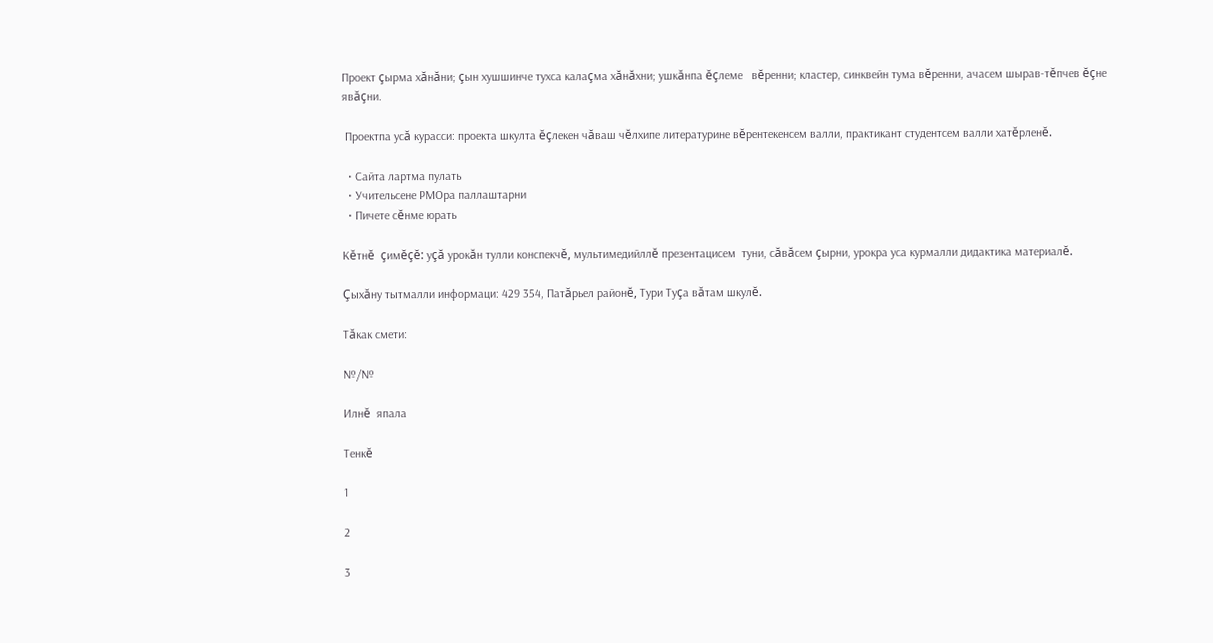Проект çырма хăнăни; çын хушшинче тухса калаçма хăнăхни; ушкăнпа ĕçлеме   вĕренни; кластер, синквейн тума вĕренни, ачасем шырав-тĕпчев ĕçне явăçни.

 Проектпа усă курасси: проекта шкулта ĕçлекен чăваш чĕлхипе литературине вĕрентекенсем валли, практикант студентсем валли хатĕрленĕ.

  • Сайта лартма пулать
  • Учительсене РМОра паллаштарни
  • Пичете сĕнме юрать

Кĕтнĕ  çимĕçĕ: уçă урокăн тулли конспекчĕ, мультимедийллĕ презентацисем  туни, сăвăсем çырни, урокра уса курмалли дидактика материалĕ.

Çыхăну тытмалли информаци: 429 354, Патăрьел районĕ, Тури Туçа вăтам шкулĕ.

Тăкак смети:

№/№

Илнĕ  япала

Тенкĕ

1

2

3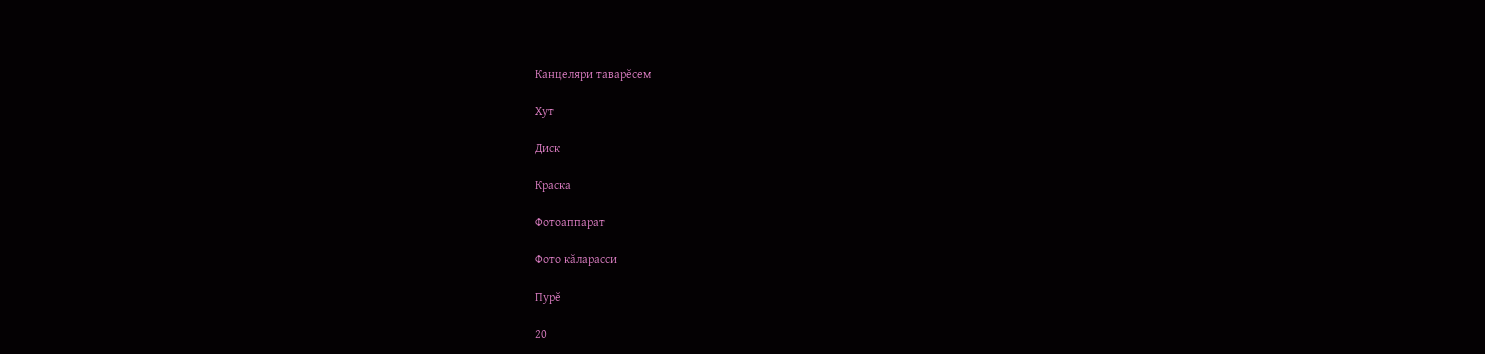Канцеляри таварĕсем

Хут

Диск

Краска

Фотоаппарат

Фото кăларасси

Пурĕ

20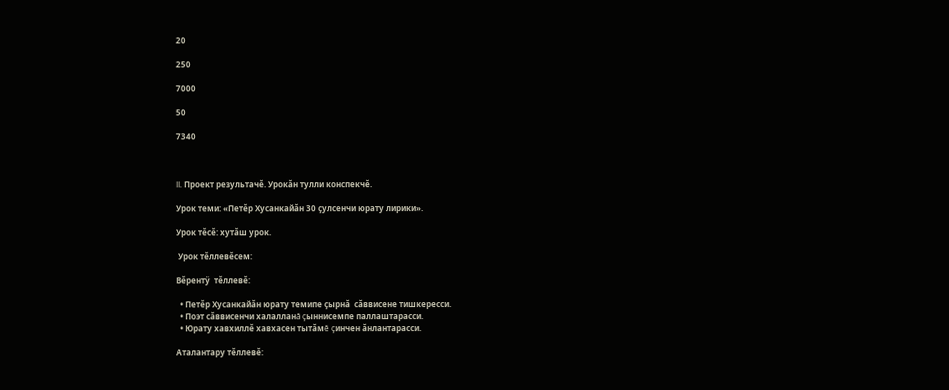20

250

7000

50

7340



II. Проект результачĕ. Урокăн тулли конспекчĕ.

Урок теми: «Петĕр Хусанкайăн 30 çулсенчи юрату лирики».

Урок тĕсĕ: хутăш урок.

 Урок тĕллевĕсем:

Вĕрентÿ  тĕллевĕ:

  • Петĕр Хусанкайăн юрату темипе çырнă  сăввисене тишкересси.
  • Поэт сăввисенчи халалланă çыннисемпе паллаштарасси.
  • Юрату хавхиллĕ хавхасен тытăмĕ çинчен ăнлантарасси.

Аталантару тĕллевĕ: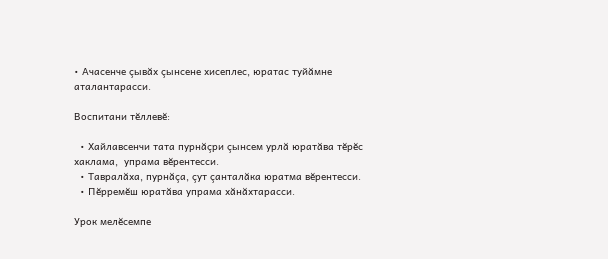• Ачасенче çывăх çынсене хисеплес, юратас туйăмне аталантарасси.

Воспитани тĕллевĕ:

  • Хайлавсенчи тата пурнăçри çынсем урлă юратăва тĕрĕс  хаклама,  упрама вĕрентесси.
  • Тавралăха, пурнăçа, çут çанталăка юратма вĕрентесси.
  • Пĕрремĕш юратăва упрама хăнăхтарасси.

Урок мелĕсемпе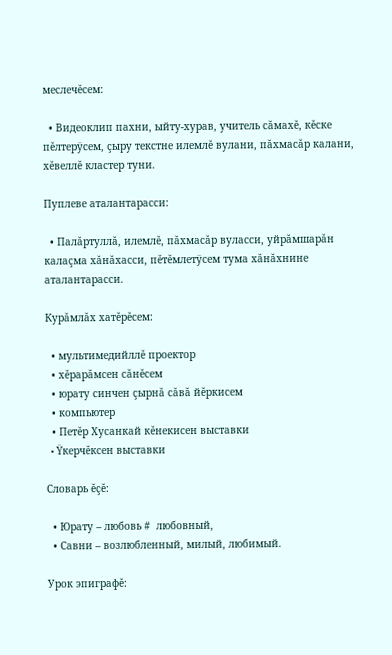меслечĕсем:

  • Видеоклип пахни, ыйту-хурав, учитель сăмахĕ, кĕске пĕлтерÿсем, çыру текстне илемлĕ вулани, пăхмасăр калани, хĕвеллĕ кластер туни.

Пуплеве аталантарасси:

  • Палăртуллă, илемлĕ, пăхмасăр вуласси, уйрăмшарăн калаçма хăнăхасси, пĕтĕмлетÿсем тума хăнăхнине аталантарасси.

Курăмлăх хатĕрĕсем:

  • мультимедийллĕ проектор
  • хĕрарăмсен сăнĕсем
  • юрату синчен çырнă сăвă йĕркисем
  • компьютер
  • Петĕр Хусанкай кĕнекисен выставки
  • Ÿкерчĕксен выставки

Словарь ĕçĕ:

  • Юрату – любовь #  любовный,
  • Савни – возлюбленный, милый, любимый.

Урок эпиграфĕ: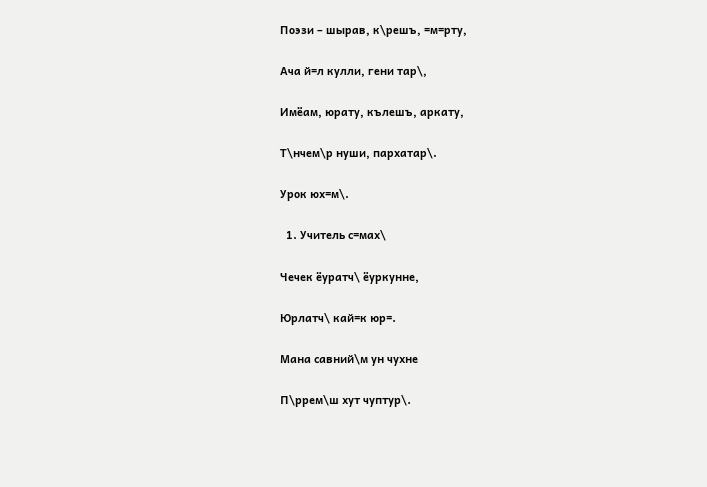Поэзи – шырав, к\решъ, =м=рту,

Ача й=л кулли, гени тар\,

Имёам, юрату, кълешъ, аркату,

Т\нчем\р нуши, пархатар\.

Урок юх=м\.

  1. Учитель с=мах\

Чечек ёуратч\ ёуркунне,

Юрлатч\ кай=к юр=.

Мана савний\м ун чухне

П\ррем\ш хут чуптур\.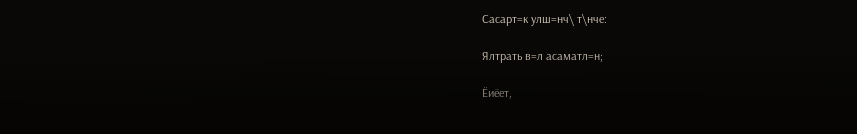Сасарт=к улш=нч\ т\нче:

Ялтрать в=л асаматл=н;

Ёиёет,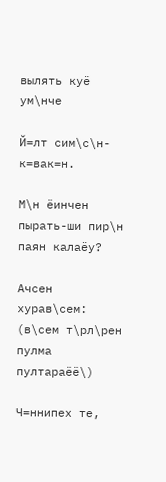вылять куё ум\нче

Й=лт сим\с\н-к=вак=н.

М\н ёинчен пырать-ши пир\н паян калаёу?

Ачсен хурав\сем: (в\сем т\рл\рен пулма пултараёё\)

Ч=ннипех те,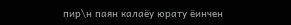пир\н паян калаёу юрату ёинчен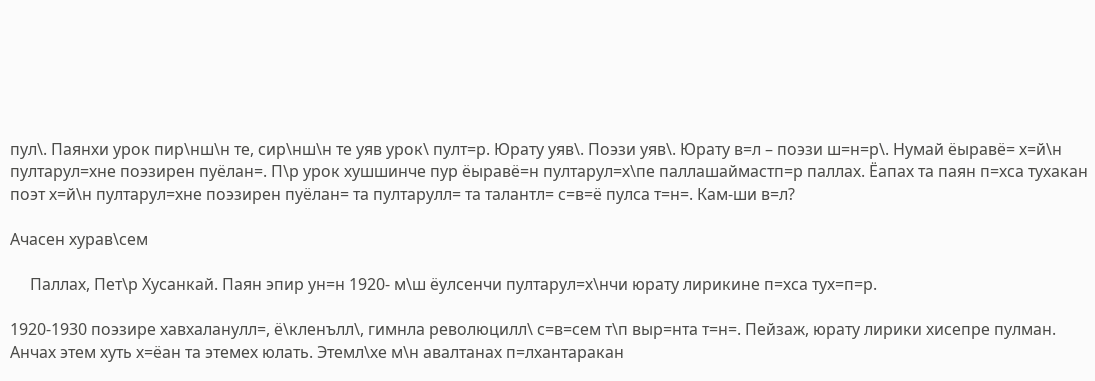пул\. Паянхи урок пир\нш\н те, сир\нш\н те уяв урок\ пулт=р. Юрату уяв\. Поэзи уяв\. Юрату в=л – поэзи ш=н=р\. Нумай ёыравё= х=й\н пултарул=хне поэзирен пуёлан=. П\р урок хушшинче пур ёыравё=н пултарул=х\пе паллашаймастп=р паллах. Ёапах та паян п=хса тухакан поэт х=й\н пултарул=хне поэзирен пуёлан= та пултарулл= та талантл= с=в=ё пулса т=н=. Кам-ши в=л?

Ачасен хурав\сем

     Паллах, Пет\р Хусанкай. Паян эпир ун=н 1920- м\ш ёулсенчи пултарул=х\нчи юрату лирикине п=хса тух=п=р.

1920-1930 поэзире хавхаланулл=, ё\кленълл\, гимнла революцилл\ с=в=сем т\п выр=нта т=н=. Пейзаж, юрату лирики хисепре пулман. Анчах этем хуть х=ёан та этемех юлать. Этемл\хе м\н авалтанах п=лхантаракан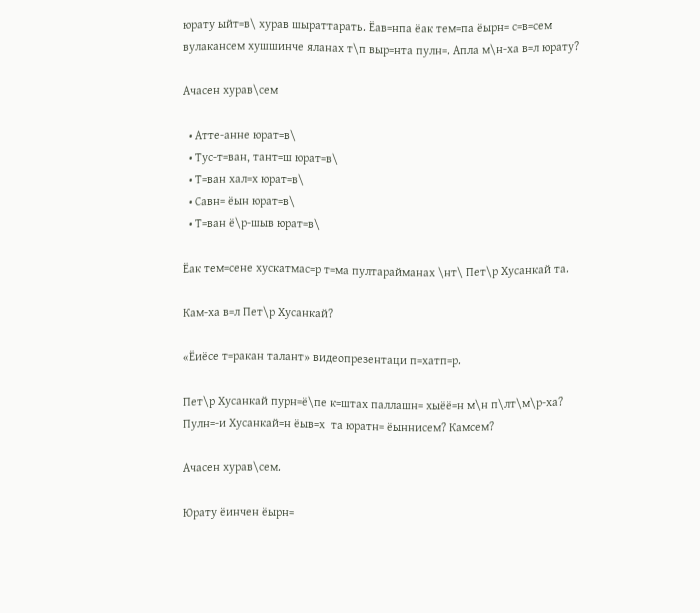юрату ыйт=в\ хурав шыраттарать. Ёав=нпа ёак тем=па ёырн= с=в=сем вулакансем хушшинче яланах т\п выр=нта пулн=. Апла м\н-ха в=л юрату?

Ачасен хурав\сем

  • Атте-анне юрат=в\
  • Тус-т=ван, тант=ш юрат=в\
  • Т=ван хал=х юрат=в\
  • Савн= ёын юрат=в\
  • Т=ван ё\р-шыв юрат=в\

Ёак тем=сене хускатмас=р т=ма пултарайманах \нт\ Пет\р Хусанкай та.

Кам-ха в=л Пет\р Хусанкай?

«Ёиёсе т=ракан талант» видеопрезентаци п=хатп=р.

Пет\р Хусанкай пурн=ё\пе к=штах паллашн= хыёё=н м\н п\лт\м\р-ха? Пулн=-и Хусанкай=н ёыв=х  та юратн= ёыннисем? Камсем?

Ачасен хурав\сем.

Юрату ёинчен ёырн=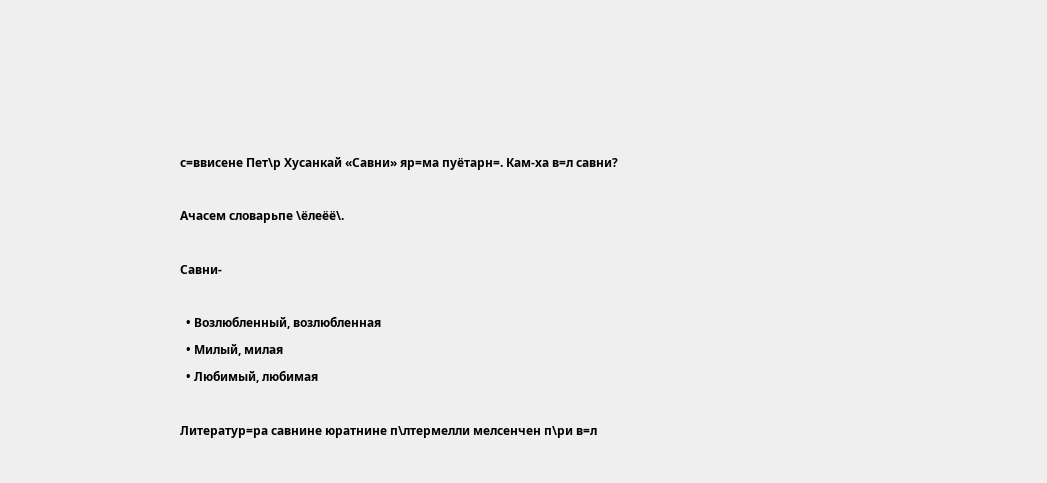с=ввисене Пет\р Хусанкай «Савни» яр=ма пуётарн=. Кам-ха в=л савни?

Ачасем словарьпе \ёлеёё\.

Савни-

  • Возлюбленный, возлюбленная
  • Милый, милая
  • Любимый, любимая

Литератур=ра савнине юратнине п\лтермелли мелсенчен п\ри в=л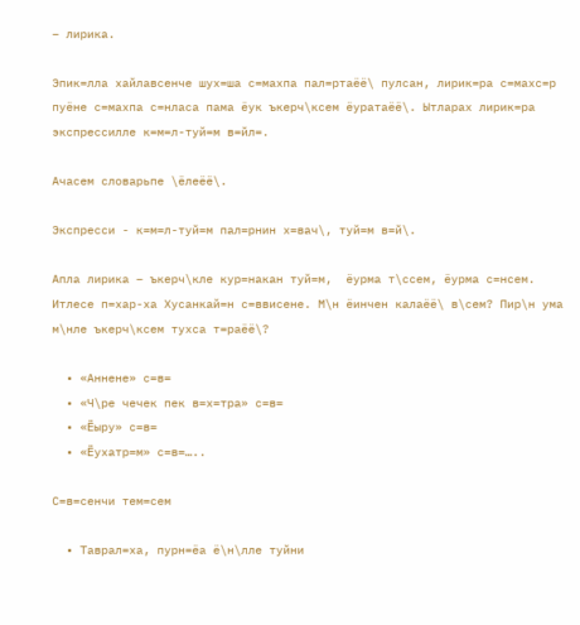– лирика.

Эпик=лла хайлавсенче шух=ша с=махпа пал=ртаёё\ пулсан, лирик=ра с=махс=р пуёне с=махпа с=нласа пама ёук ъкерч\ксем ёуратаёё\. Ытларах лирик=ра экспрессилле к=м=л-туй=м в=йл=.

Ачасем словарьпе \ёлеёё\.

Экспресси - к=м=л-туй=м пал=рнин х=вач\, туй=м в=й\.

Апла лирика – ъкерч\кле кур=накан туй=м,  ёурма т\ссем, ёурма с=нсем. Итлесе п=хар-ха Хусанкай=н с=ввисене. М\н ёинчен калаёё\ в\сем? Пир\н ума м\нле ъкерч\ксем тухса т=раёё\?

  • «Аннене» с=в=
  • «Ч\ре чечек пек в=х=тра» с=в=
  • «Ёыру» с=в=
  • «Ёухатр=м» с=в=…..

С=в=сенчи тем=сем

  • Таврал=ха, пурн=ёа ё\н\лле туйни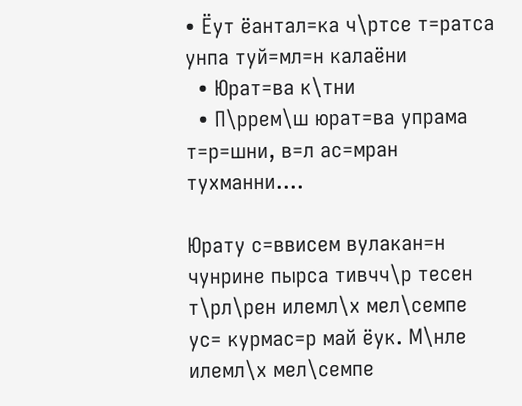• Ёут ёантал=ка ч\ртсе т=ратса  унпа туй=мл=н калаёни
  • Юрат=ва к\тни
  • П\ррем\ш юрат=ва упрама т=р=шни, в=л ас=мран тухманни….

Юрату с=ввисем вулакан=н чунрине пырса тивчч\р тесен  т\рл\рен илемл\х мел\семпе ус= курмас=р май ёук. М\нле илемл\х мел\семпе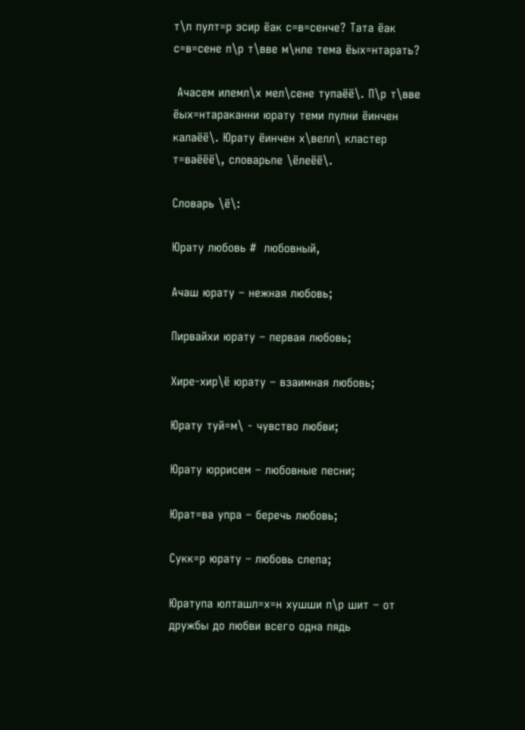т\л пулт=р эсир ёак с=в=сенче? Тата ёак с=в=сене п\р т\вве м\нле тема ёых=нтарать?

 Ачасем илемл\х мел\сене тупаёё\. П\р т\вве ёых=нтараканни юрату теми пулни ёинчен калаёё\. Юрату ёинчен х\велл\ кластер т=ваёёё\, словарьпе \ёлеёё\.

Словарь \ё\:

Юрату любовь #  любовный,

Ачаш юрату – нежная любовь;

Пирвайхи юрату – первая любовь;

Хире-хир\ё юрату – взаимная любовь;

Юрату туй=м\ - чувство любви;

Юрату юррисем – любовные песни;

Юрат=ва упра – беречь любовь;

Сукк=р юрату – любовь слепа;

Юратупа юлташл=х=н хушши п\р шит – от дружбы до любви всего одна пядь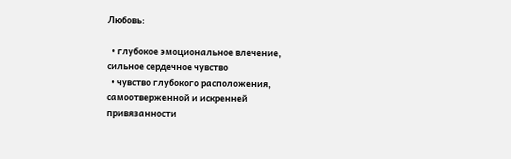Любовь:

  • глубокое эмоциональное влечение, сильное сердечное чувство
  • чувство глубокого расположения, самоотверженной и искренней привязанности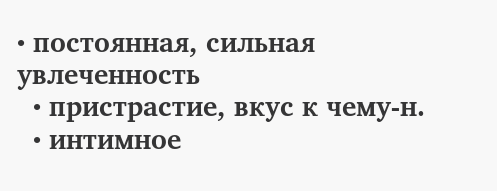• постоянная, сильная увлеченность
  • пристрастие, вкус к чему-н.
  • интимное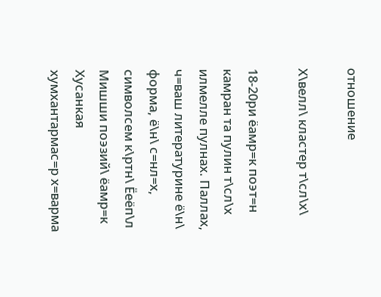отношение

Х\велл\ кластер т\сл\х\

18-20ри ёамр=к поэт=н камран та пулин т\сл\х илмелле пулнах. Паллах, ч=ваш литературине ё\н\ форма, ё\н\ с=нл=х, символсем к\ртн\ Ёеёп\л Мишши поэзий\ ёамр=к Хусанкая хумхантармас=р х=варма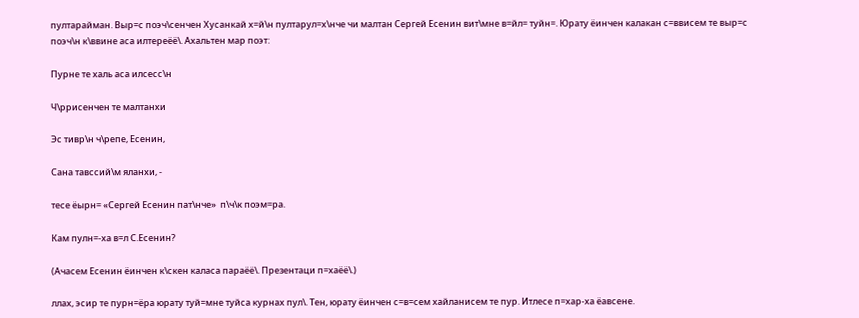пултарайман. Выр=с поэч\сенчен Хусанкай х=й\н пултарул=х\нче чи малтан Сергей Есенин вит\мне в=йл= туйн=. Юрату ёинчен калакан с=ввисем те выр=с поэч\н к\ввине аса илтереёё\. Ахальтен мар поэт:

Пурне те халь аса илсесс\н

Ч\ррисенчен те малтанхи

Эс тивр\н ч\репе, Есенин,

Сана тавссий\м яланхи, -

тесе ёырн= «Сергей Есенин пат\нче»  п\ч\к поэм=ра.

Кам пулн=-ха в=л С.Есенин?

(Ачасем Есенин ёинчен к\скен каласа параёё\. Презентаци п=хаёё\.)

ллах, эсир те пурн=ёра юрату туй=мне туйса курнах пул\. Тен, юрату ёинчен с=в=сем хайланисем те пур. Итлесе п=хар-ха ёавсене.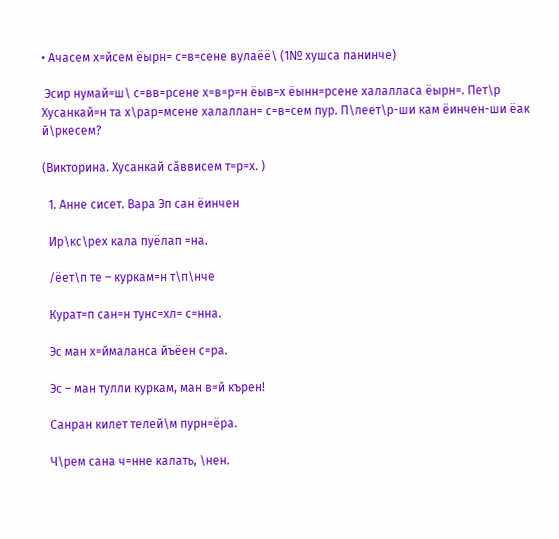• Ачасем х=йсем ёырн= с=в=сене вулаёё\ (1№ хушса панинче)

 Эсир нумай=ш\ с=вв=рсене х=в=р=н ёыв=х ёынн=рсене халалласа ёырн=. Пет\р Хусанкай=н та х\рар=мсене халаллан= с=в=сем пур. П\леет\р-ши кам ёинчен-ши ёак й\ркесем?

(Викторина. Хусанкай сăввисем т=р=х. )

  1. Анне сисет. Вара Эп сан ёинчен

  Ир\кс\рех кала пуёлап =на.

  /ёет\п те – куркам=н т\п\нче

  Курат=п сан=н тунс=хл= с=нна.

  Эс ман х=ймаланса йъёен с=ра.

  Эс – ман тулли куркам, ман в=й кърен!

  Санран килет телей\м пурн=ёра.

  Ч\рем сана ч=нне калать, \нен.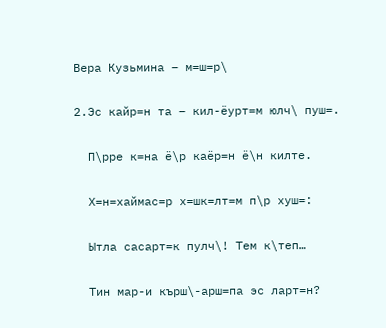Вера Кузьмина – м=ш=р\

2.Эс кайр=н та – кил-ёурт=м юлч\ пуш=.

  П\рре к=на ё\р каёр=н ё\н килте.

  Х=н=хаймас=р х=шк=лт=м п\р хуш=:

  Ытла сасарт=к пулч\! Тем к\теп…

  Тин мар-и кърш\-арш=па эс ларт=н?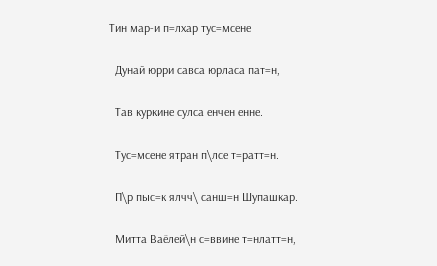Тин мар-и п=лхар тус=мсене

  Дунай юрри савса юрласа пат=н,

  Тав куркине сулса енчен енне.

  Тус=мсене ятран п\лсе т=ратт=н.

  П\р пыс=к ялчч\ санш=н Шупашкар.

  Митта Ваёлей\н с=ввине т=нлатт=н,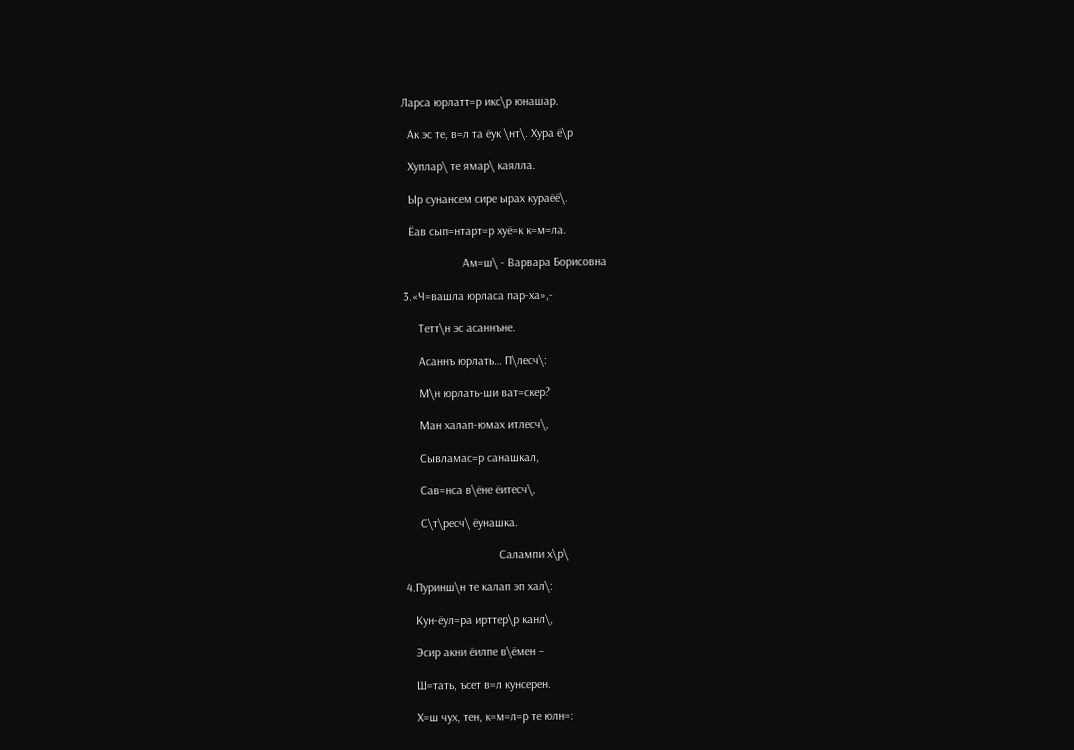Ларса юрлатт=р икс\р юнашар.

  Ак эс те, в=л та ёук \нт\. Хура ё\р

  Хуплар\ те ямар\ каялла.

  Ыр сунансем сире ырах кураёё\.

  Ёав сып=нтарт=р хуё=к к=м=ла.

                    Ам=ш\ - Варвара Борисовна

3.«Ч=вашла юрласа пар-ха»,-

     Тетт\н эс асаннъне.

     Асаннъ юрлать… П\лесч\:

     М\н юрлать-ши ват=скер?

     Ман халап-юмах итлесч\,

     Сывламас=р санашкал,

     Сав=нса в\ёне ёитесч\,

     С\т\ресч\ ёунашка.

                               Салампи х\р\

4.Пуринш\н те калап эп хал\:

   Кун-ёул=ра ирттер\р канл\,

   Эсир акни ёилпе в\ёмен –

   Ш=тать, ъсет в=л кунсерен.

   Х=ш чух, тен, к=м=л=р те юлн=: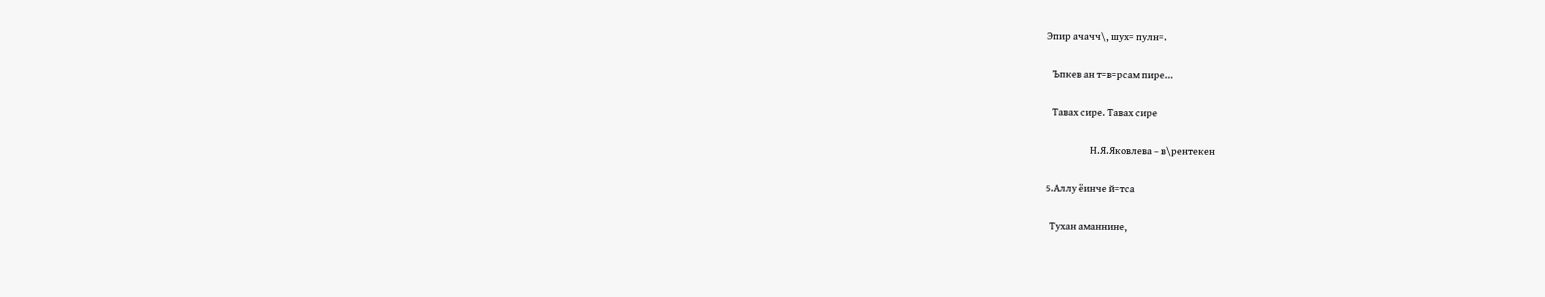Эпир ачачч\, шух= пулн=.

   Ъпкев ан т=в=рсам пире…

   Тавах сире. Тавах сире

                      Н.Я.Яковлева – в\рентекен

5.Аллу ёинче й=тса

  Тухан аманнине,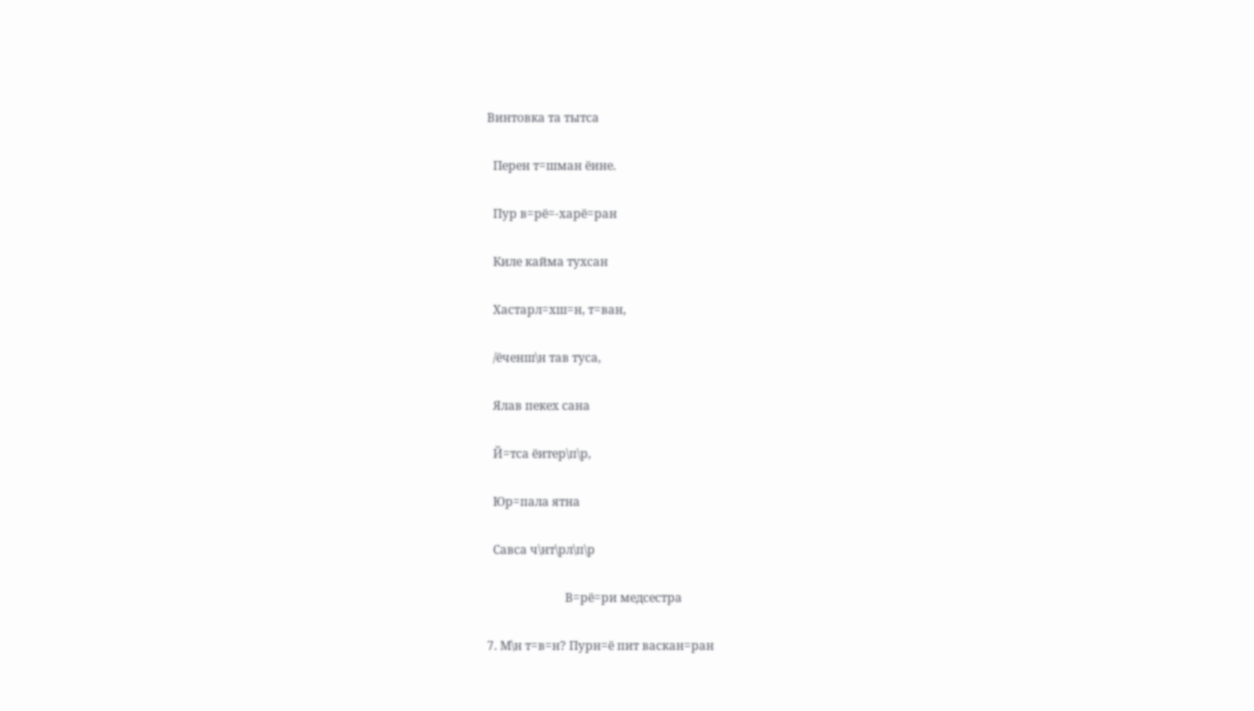Винтовка та тытса

  Перен т=шман ёине.

  Пур в=рё=-харё=ран

  Киле кайма тухсан

  Хастарл=хш=н, т=ван,

  /ёченш\н тав туса,

  Ялав пекех сана

  Й=тса ёитер\п\р,

  Юр=пала ятна

  Савса ч\нт\рл\п\р

                          В=рё=ри медсестра

7. М\н т=в=н? Пурн=ё пит васкан=ран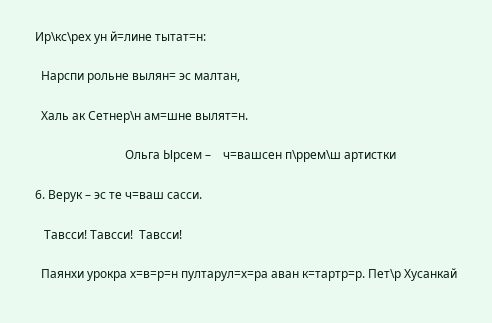Ир\кс\рех ун й=лине тытат=н:

  Нарспи рольне вылян= эс малтан,

  Халь ак Сетнер\н ам=шне вылят=н.

                              Ольга Ырсем –    ч=вашсен п\ррем\ш артистки

6. Верук – эс те ч=ваш сасси.

   Тавсси! Тавсси!  Тавсси!

  Паянхи урокра х=в=р=н пултарул=х=ра аван к=тартр=р. Пет\р Хусанкай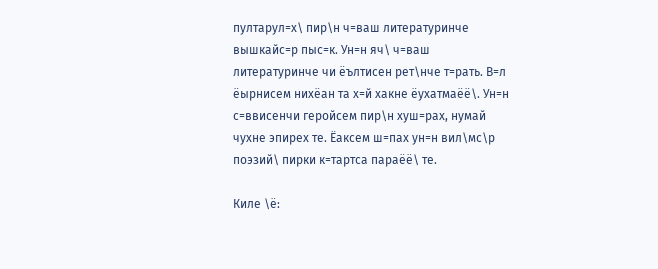пултарул=х\ пир\н ч=ваш литературинче вышкайс=р пыс=к. Ун=н яч\ ч=ваш литературинче чи ёълтисен рет\нче т=рать. В=л ёырнисем нихёан та х=й хакне ёухатмаёё\. Ун=н с=ввисенчи геройсем пир\н хуш=рах, нумай чухне эпирех те. Ёаксем ш=пах ун=н вил\мс\р поэзий\ пирки к=тартса параёё\ те.

Киле \ё: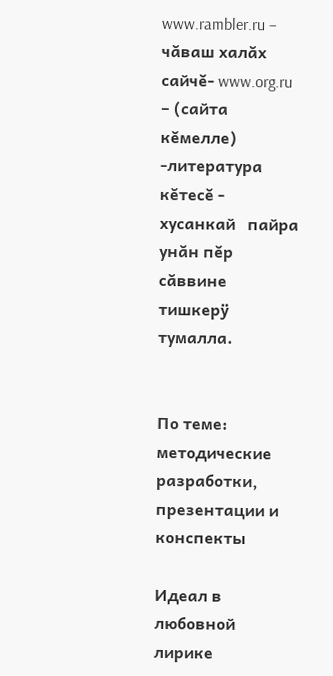www.rambler.ru – чăваш халăх сайчĕ- www.org.ru – (сайта кĕмелле) -литература кĕтесĕ -  хусанкай   пайра унăн пĕр сăввине тишкерÿ тумалла.


По теме: методические разработки, презентации и конспекты

Идеал в любовной лирике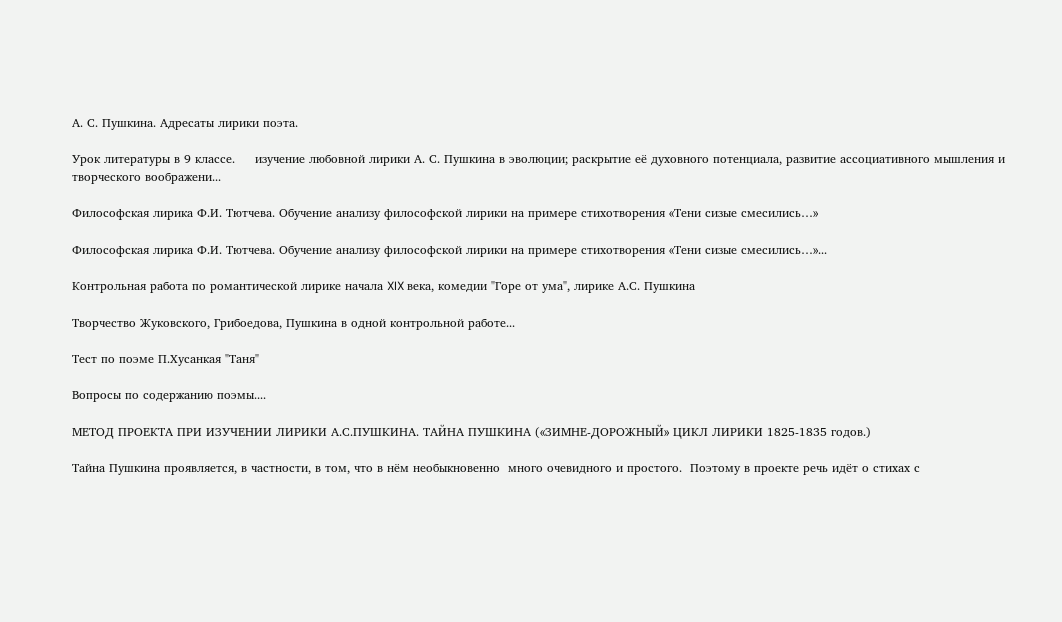А. С. Пушкина. Адресаты лирики поэта.

Урок литературы в 9 классе.     изучение любовной лирики А. С. Пушкина в эволюции; раскрытие её духовного потенциала, развитие ассоциативного мышления и творческого воображени...

Философская лирика Ф.И. Тютчева. Обучение анализу философской лирики на примере стихотворения «Тени сизые смесились…»

Философская лирика Ф.И. Тютчева. Обучение анализу философской лирики на примере стихотворения «Тени сизые смесились…»...

Контрольная работа по романтической лирике начала XIX века, комедии "Горе от ума", лирике А.С. Пушкина

Творчество Жуковского, Грибоедова, Пушкина в одной контрольной работе...

Тест по поэме П.Хусанкая "Таня"

Вопросы по содержанию поэмы....

МЕТОД ПРОЕКТА ПРИ ИЗУЧЕНИИ ЛИРИКИ А.С.ПУШКИНА. ТАЙНА ПУШКИНА («ЗИМНЕ-ДОРОЖНЫЙ» ЦИКЛ ЛИРИКИ 1825-1835 годов.)

Тайна Пушкина проявляется, в частности, в том, что в нём необыкновенно  много очевидного и простого.  Поэтому в проекте речь идёт о стихах с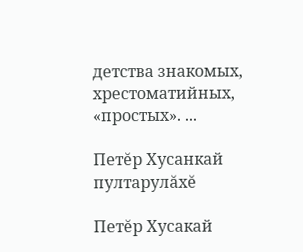детства знакомых, хрестоматийных, «простых». ...

Петĕр Хусанкай пултарулăхĕ

Петĕр Хусакай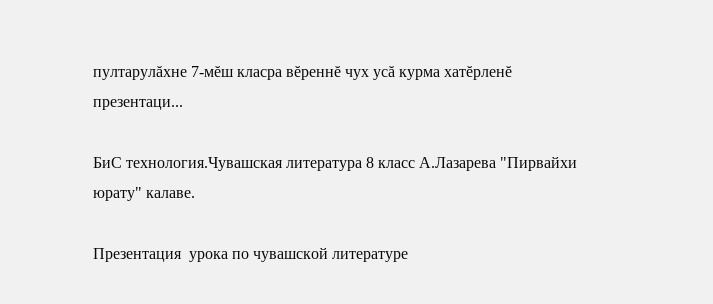пултарулăхне 7-мĕш класра вĕреннĕ чух усă курма хатĕрленĕ презентаци...

БиС технология.Чувашская литература 8 класс А.Лазарева "Пирвайхи юрату" калаве.

Презентация  урока по чувашской литературе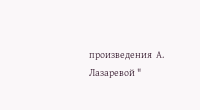произведения  А. Лазаревой "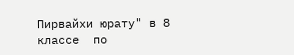Пирвайхи юрату" в 8 классе  по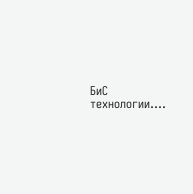БиС технологии....